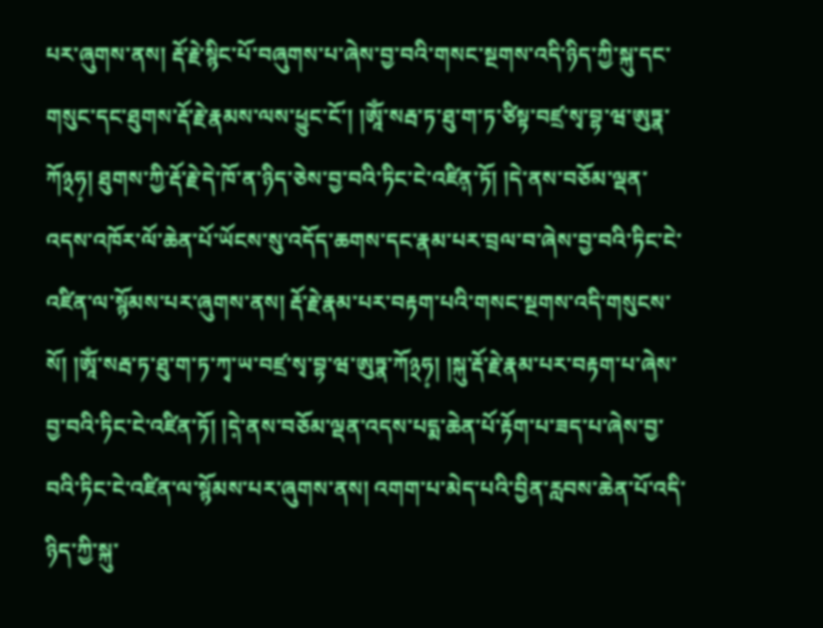པར་ཞུགས་ནས། རྡོ་རྗེ་སྙིང་པོ་བཞུགས་པ་ཞེས་བྱ་བའི་གསང་སྔགས་འདི་ཉིད་ཀྱི་སྐུ་དང་གསུང་དང་ཐུགས་རྡོ་རྗེ་རྣམས་ལས་ཕྱུང་ངོ་། །ཨཱོཾ་སརྦ་ཏ་ཐུ་ག་ཏ་ཙིསྟ་བཛྲ་སྭ་བྷ་ཝ་ཨུཏྣ་ཀོ྅ཧ༷། ཐུགས་ཀྱི་རྡོ་རྗེ་དེ་ཁོ་ན་ཉིད་ཅེས་བྱ་བའི་ཏིང་ངེ་འཛིན༷་ཏོ། །དེ་ནས་བཅོམ་ལྡན་འདས་འཁོར་ལོ་ཆེན་པོ་ཡོངས་སུ་འདོད་ཆགས་དང་རྣམ་པར་བྲལ་བ་ཞེས་བྱ་བའི་ཏིང་ངེ་འཛིན་ལ་སྙོམས་པར་ཞུགས་ནས། རྡོ་རྗེ་རྣམ་པར་བརྟག་པའི་གསང་སྔགས་འདི་གསུངས་སོ། །ཨཱོཾ་སརྦ་ཏ་ཐུ་ག་ཏ་ཀྭ་ཡ་བཛྲ་སྭ་བྷ་ཝ་ཨུཏྣ་ཀོ྅ཧ༷། །སྐུ་རྡོ་རྗེ་རྣམ་པར་བརྟག་པ་ཞེས་བྱ་བའི་ཏིང་ངེ་འཛིན་ཏོ། །དེ༷་ནས་བཅོམ་ལྡན་འདས་པདྨ་ཆེན་པོ་རྟོག་པ་ཟད་པ་ཞེས་བྱ་བའི་ཏིང་ངེ་འཛིན་ལ་སྙོམས་པར་ཞུགས་ནས། འགག་པ་མེད་པའི་བྱིན་རླབས་ཆེན་པོ་འདི་ཉིད་ཀྱི་སྐུ་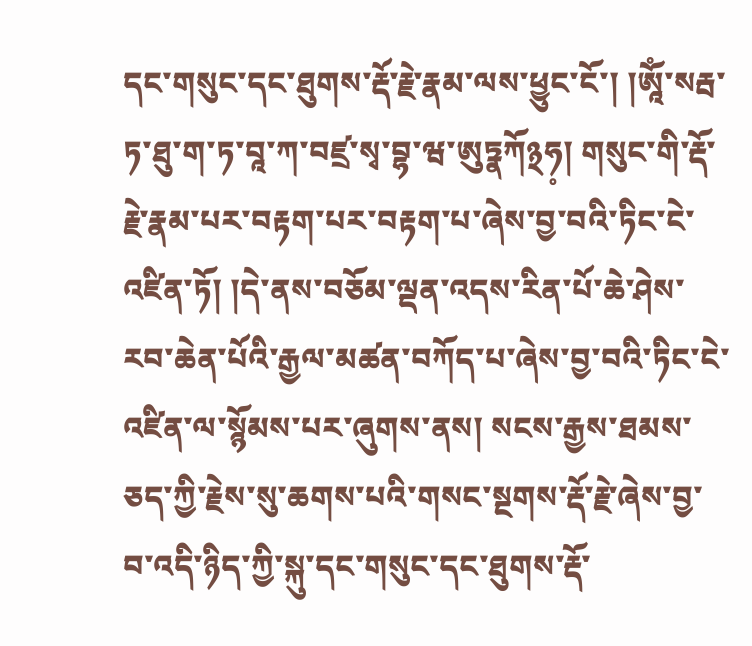དང་གསུང་དང་ཐུགས་རྡོ་རྗེ་རྣམ་ལས་ཕྱུང་ངོ་། །ཨཱོཾ་སརྦ་ཏ་ཐུ་ག་ཏ་བཱ་ཀ་བཛྲ་སྭ་བྷ་ཝ་ཨུཏྣཀོ྅ཧ༷། གསུང་གི་རྡོ་རྗེ་རྣམ་པར་བརྟག་པར་བརྟག་པ་ཞེས་བྱ་བའི་ཏིང་ངེ་འཛིན་ཏོ། །དེ་ནས་བཅོམ་ལྡན་འདས་རིན་པོ་ཆེ་ཤེས་རབ་ཆེན་པོའི་རྒྱལ་མཚན་བཀོད་པ་ཞེས་བྱ་བའི་ཏིང་ངེ་འཛིན་ལ་སྙོམས་པར་ཞུགས་ནས། སངས་རྒྱས་ཐམས་ཅད་ཀྱི་རྗེས་སུ་ཆགས་པའི་གསང་སྔགས་རྡོ་རྗེ་ཞེས་བྱ་བ་འདི་ཉིད་ཀྱི་སྐུ་དང་གསུང་དང་ཐུགས་རྡོ་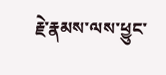རྗེ་རྣམས་ལས་ཕྱུང་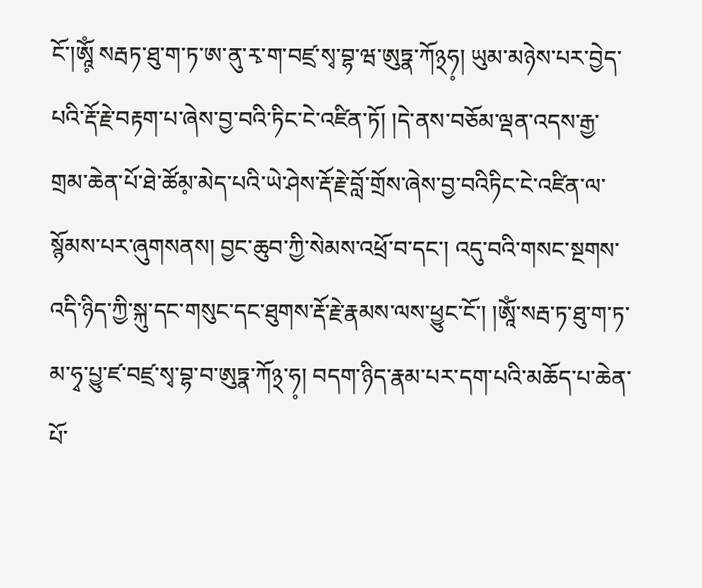ངོ་།ཨཱོཾ༷ སརྦཏ་ཐུ་ག་ཏ་ཨ་ནུ་རྭ་ག་བཛྲ་སྭ་བྷ་ཝ་ཨུཏྣ་ཀོ྅ཧ༷། ཡུམ་མཉེས་པར་བྱེད་པའི་རྡོ་རྗེ་བརྟག་པ་ཞེས་བྱ་བའི་ཏིང་ངེ་འཛིན་ཏོ། །དེ་ནས་བཅོམ་ལྡན་འདས་རྒྱ་གྲམ་ཆེན་པོ་ཐེ་ཚོམ༷་མེད་པའི་ཡེ་ཤེས་རྡོ་རྗེ་བློ་གྲོས་ཞེས་བྱ་བའིཏིང་ངེ་འཛིན་ལ་སྙོམས་པར་ཞུགསནས། བྱང་ཆུབ་ཀྱི་སེམས་འཕྲོ་བ་དང་། འདུ་བའི་གསང་སྔགས་འདི་ཉིད་ཀྱི་སྐུ་དང་གསུང་དང་ཐུགས་རྡོ་རྗེ་རྣམས་ལས་ཕྱུང་ངོ་། །ཨཱོཾ་སརྦ་ཏ་ཐུ་ག་ཏ་མ་ཧྭ་པྱུ་ཛ་བཛྲ་སྭ་བྷ་བ་ཨུཏྣ་ཀོ྅་ཧ༷། བདག་ཉིད་རྣམ་པར་དག་པའི་མཆོད་པ་ཆེན་པོ་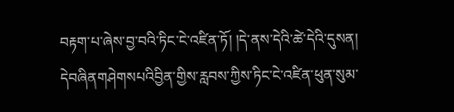བརྟག་པ་ཞེས་བྱ་བའི་ཏིང་ངེ་འཛིན་ཏོ། །དེ་ནས་དེའི་ཚེ་དེའི་དུསན། དེབཞིནགཤེགསཔའིབྱིན་གྱིས་རླབས་ཀྱིས་ཏིང་ངེ་འཛིན་ཕུན་སུམ་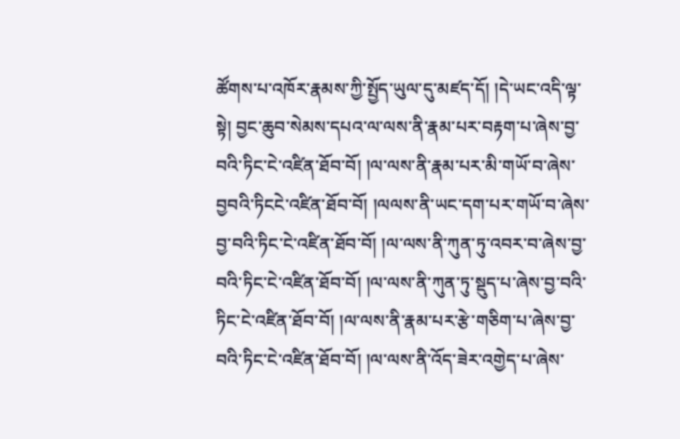ཚོགས་པ་འཁོར་རྣམས་ཀྱི་སྤྱོད་ཡུལ་དུ་མཛད་དོ། །དེ་ཡང་འདི་ལྟ་སྟེ། བྱང་ཆུབ་སེམས་དཔའ་ལ་ལས་ནི་རྣམ་པར་བརྟག་པ་ཞེས་བྱ་བའི་ཏིང་ངེ་འཛིན་ཐོབ་བོ། །ལ་ལས་ནི་རྣམ་པར་མི་གཡོ་བ་ཞེས་བྱབའི་ཏིངངེ་འཛིན་ཐོབ་བོ། །ལལས་ནི་ཡང་དག་པར་གཡོ་བ་ཞེས་བྱ་བའི་ཏིང་ངེ་འཛིན་ཐོབ་བོ། །ལ་ལས་ནི་ཀུན་ཏུ་འབར་བ་ཞེས་བྱ་བའི་ཏིང་ངེ་འཛིན་ཐོབ་བོ། །ལ་ལས་ནི་ཀུན་ཏུ་སྡུད་པ་ཞེས་བྱ་བའི་ཏིང་ངེ་འཛིན་ཐོབ་བོ། །ལ་ལས་ནི་རྣམ་པར་རྩེ་གཅིག་པ་ཞེས་བྱ་བའི་ཏིང་ངེ་འཛིན་ཐོབ་བོ། །ལ་ལས་ནི་འོད་ཟེར་འགྱེད་པ་ཞེས་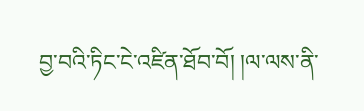བྱ་བའི་ཏིང་ངེ་འཛིན་ཐོབ་བོ། །ལ་ལས་ནི་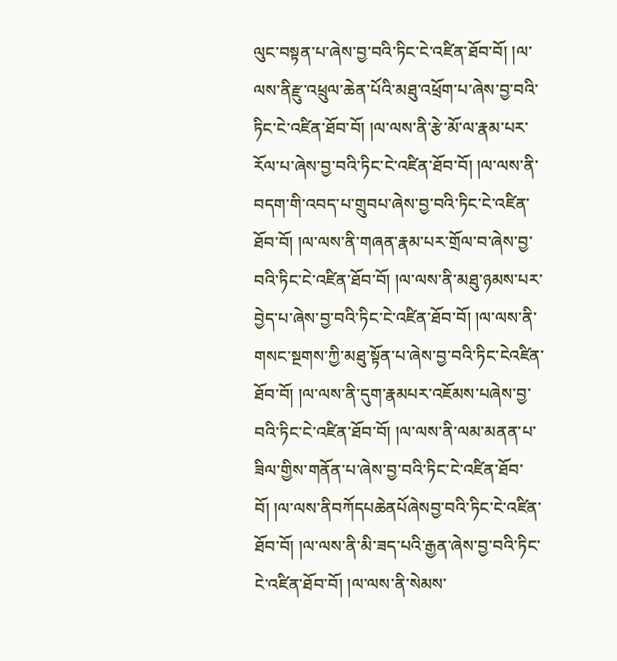ལུང་བསྟན་པ་ཞེས་བྱ་བའི་ཏིང་ངེ་འཛིན་ཐོབ་བོ། །ལ་ལས་ནིརྫུ་འཕྲུལ་ཆེན་པོའི་མཐུ་འཕྲོག་པ་ཞེས་བྱ་བའི་ཏིང་ངེ་འཛིན་ཐོབ་བོ། །ལ་ལས་ནི་རྩེ་མོ་ལ་རྣམ་པར་རོལ་པ་ཞེས་བྱ་བའི་ཏིང་ངེ་འཛིན་ཐོབ་བོ། །ལ་ལས་ནི་བདག་གི་འབད་པ་གྲུབཔ་ཞེས་བྱ་བའི་ཏིང་ངེ་འཛིན་ཐོབ་བོ། །ལ་ལས་ནི་གཞན་རྣམ་པར་གྲོལ་བ་ཞེས་བྱ་བའི་ཏིང་ངེ་འཛིན་ཐོབ་བོ། །ལ་ལས་ནི་མཐུ་ཉམས་པར་བྱེད་པ་ཞེས་བྱ་བའི་ཏིང་ངེ་འཛིན་ཐོབ་བོ། །ལ་ལས་ནི་གསང་སྔགས་ཀྱི་མཐུ་སྟོན་པ་ཞེས་བྱ་བའི་ཏིང་ངེའཛིན་ཐོབ་བོ། །ལ་ལས་ནི་དུག་རྣམཔར་འཇོམས་པཞེས་བྱ་བའི་ཏིང་ངེ་འཛིན་ཐོབ་བོ། །ལ་ལས་ནི་ལམ་མནན་པ་ཟིལ་གྱིས་གནོན་པ་ཞེས་བྱ་བའི་ཏིང་ངེ་འཛིན་ཐོབ་བོ། །ལ་ལས་ནིབཀོདཔཆེནཔོཞེསབྱ་བའི་ཏིང་ངེ་འཛིན་ཐོབ་བོ། །ལ་ལས་ནི་མི་ཟད་པའི་རྒྱན་ཞེས་བྱ་བའི་ཏིང་ངེ་འཛིན་ཐོབ་བོ། །ལ་ལས་ནི་སེམས་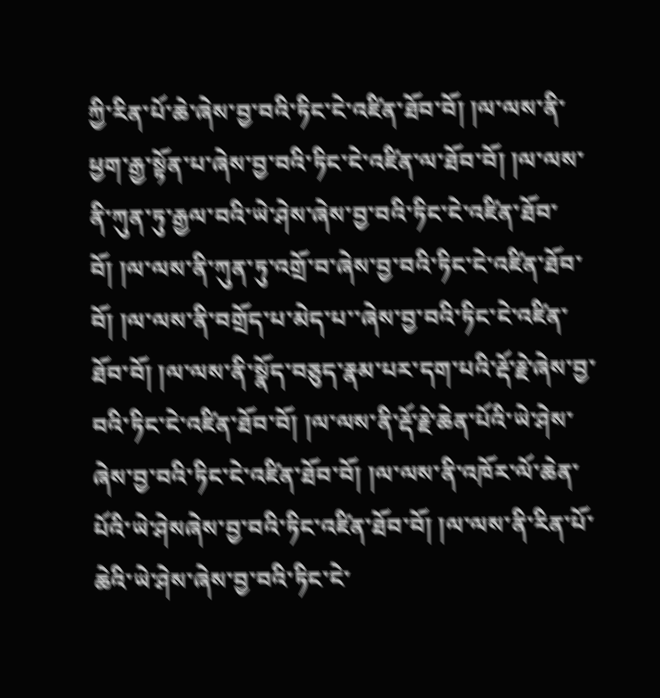ཀྱི་རིན་པོ་ཆེ་ཞེས་བྱ་བའི་ཏིང་ངེ་འཛིན་ཐོབ་བོ། །ལ་ལས་ནི་ཕྱག་རྒྱ་སྟོན་པ་ཞེས་བྱ་བའི་ཏིང་ངེ་འཛིན་ལ་ཐོབ་བོ། །ལ་ལས་ནི་ཀུན་ཏུ་རྒྱལ་བའི་ཡེ་ཤེས་ཞེས་བྱ་བའི་ཏིང་ངེ་འཛིན་ཐོབ་བོ། །ལ་ལས་ནི་ཀུན་ཏུ་འགྲོ་བ་ཞེས་བྱ་བའི་ཏིང་ངེ་འཛིན་ཐོབ་བོ། །ལ་ལས་ནི་བགྲོད་པ་མེད་པ་་ཞེས་བྱ་བའི་ཏིང་ངེ་འཛིན་ཐོབ་བོ། །ལ་ལས་ནི་སྣོད་བཅུད་རྣམ་པར་དག་པའི་རྡོ་རྗེ་ཞེས་བྱ་བའི་ཏིང་ངེ་འཛིན་ཐོབ་བོ། །ལ་ལས་ནི་རྡོ་རྗེ་ཆེན་པོའི་ཡེ་ཤེས་ཞེས་བྱ་བའི་ཏིང་ངེ་འཛིན་ཐོབ་བོ། །ལ་ལས་ནི་འཁོར་ལོ་ཆེན་པོའི་ཡེ་ཤེསཞེས་བྱ་བའི་ཏིང་འཛིན་ཐོབ་བོ། །ལ་ལས་ནི་རིན་པོ་ཆེའི་ཡེ་ཤེས་ཞེས་བྱ་བའི་ཏིང་ངེ་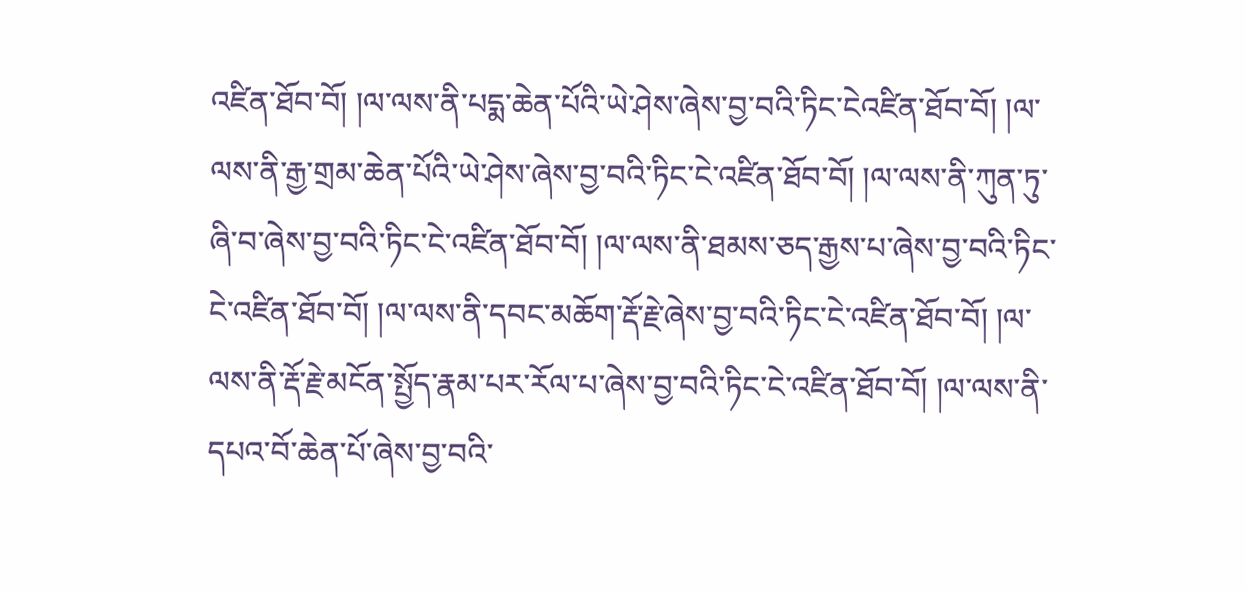འཛིན་ཐོབ་བོ། །ལ་ལས་ནི་པདྨ་ཆེན་པོའི་ཡེ་ཤེས་ཞེས་བྱ་བའི་ཏིང་ངེའཛིན་ཐོབ་བོ། །ལ་ལས་ནི་རྒྱ་གྲམ་ཆེན་པོའི་ཡེ་ཤེས་ཞེས་བྱ་བའི་ཏིང་ངེ་འཛིན་ཐོབ་བོ། །ལ་ལས་ནི་ཀུན་ཏུ་ཞི་བ་ཞེས་བྱ་བའི་ཏིང་ངེ་འཛིན་ཐོབ་བོ། །ལ་ལས་ནི་ཐམས་ཅད་རྒྱས་པ་ཞེས་བྱ་བའི་ཏིང་ངེ་འཛིན་ཐོབ་བོ། །ལ་ལས་ནི་དབང་མཆོག་རྡོ་རྗེ་ཞེས་བྱ་བའི་ཏིང་ངེ་འཛིན་ཐོབ་བོ། །ལ་ལས་ནི་རྡོ་རྗེ་མངོན་སྤྱོད་རྣམ་པར་རོལ་པ་ཞེས་བྱ་བའི་ཏིང་ངེ་འཛིན་ཐོབ་བོ། །ལ་ལས་ནི་དཔའ་བོ་ཆེན་པོ་ཞེས་བྱ་བའི་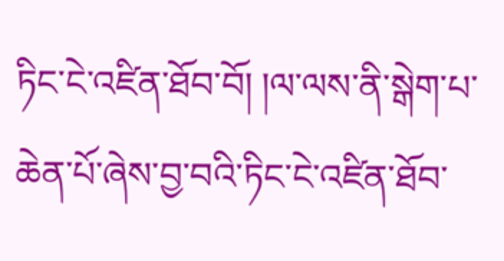ཏིང་ངེ་འཛིན་ཐོབ་བོ། །ལ་ལས་ནི་སྒེག་པ་ཆེན་པོ་ཞེས་བྱ་བའི་ཏིང་ངེ་འཛིན་ཐོབ་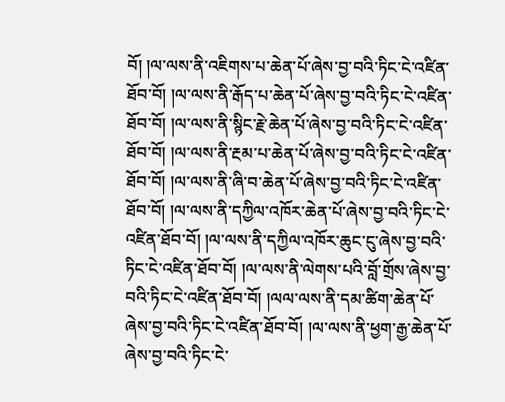བོ། །ལ་ལས་ནི་འཇིགས་པ་ཆེན་པོ་ཞེས་བྱ་བའི་ཏིང་ངེ་འཛིན་ཐོབ་བོ། །ལ་ལས་ནི་རྒོད་པ་ཆེན་པོ་ཞེས་བྱ་བའི་ཏིང་ངེ་འཛིན་ཐོབ་བོ། །ལ་ལས་ནི་སྙིང་རྗེ་ཆེན་པོ་ཞེས་བྱ་བའི་ཏིང་ངེ་འཛིན་ཐོབ་བོ། །ལ་ལས་ནི་རྔམ་པ་ཆེན་པོ་ཞེས་བྱ་བའི་ཏིང་ངེ་འཛིན་ཐོབ་བོ། །ལ་ལས་ནི་ཞི་བ་ཆེན་པོ་ཞེས་བྱ་བའི་ཏིང་ངེ་འཛིན་ཐོབ་བོ། །ལ་ལས་ནི་དཀྱིལ་འཁོར་ཆེན་པོ་ཞེས་བྱ་བའི་ཏིང་ངེ་འཛིན་ཐོབ་བོ། །ལ་ལས་ནི་དཀྱིལ་འཁོར་ཆུང་ངུ་ཞེས་བྱ་བའི་ཏིང་ངེ་འཛིན་ཐོབ་བོ། །ལ་ལས་ནི་ལེགས་པའི་བློ་གྲོས་ཞེས་བྱ་བའི་ཏིང་ངེ་འཛིན་ཐོབ་བོ། །ལལ་ལས་ནི་དམ་ཚིག་ཆེན་པོ་ཞེས་བྱ་བའི་ཏིང་ངེ་འཛིན་ཐོབ་བོ། །ལ་ལས་ནི་ཕྱག་རྒྱ་ཆེན་པོ་ཞེས་བྱ་བའི་ཏིང་ངེ་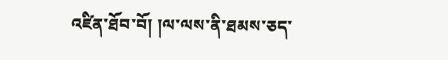འཛིན་ཐོབ་བོ། །ལ་ལས་ནི་ཐམས་ཅད་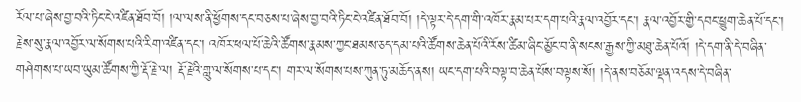རོལ་པ་ཞེས་བྱ་བའི་ཏིང་ངེ་འཛིན་ཐོབ་བོ། །ལ་ལས་ནི་ཕྱོགས་དང་བཅས་པ་ཞེས་བྱ་བའི་ཏིང་ངེ་འཛིན་ཐོབ་བོ། །དེ་ལྟར་དེ་དག་གི་འཁོར་རྣམ་པར་དག་པའི་རྣལ་འབྱོར་དང་། རྣལ་འབྱོར་གྱི་དབང་ཕྱུག་ཆེན་པོ་དང་། རྗེས་སུ་རྣལ་འབྱོར་ལ་སོགས་པའི་རིག་འཛིན་དང་། འཁོར་ཕལ་པོ་ཆེའི་ཚོགས་རྣམས་ཀྱང་ཐམས་ཅད་དམ་པའི་ཚོགས་ཆེན་པོའི་རོས་ཚིམ་ཞིང་མྱོང་བ་ནི་སངས་རྒྱས་ཀྱི་མཐུ་ཆེན་པོའོ། །དེ་དག་ནི་དེ་བཞིན་གཤེགས་པ་ཡབ་ཡུམ་ཚོགས་ཀྱི་རྡོ་རྗེ་ལ། རྡོ་རྗེའི་གླུ་ལ་སོགས་པ་དང་། གར་ལ་སོགས་པས་ཀུན་ཏུ་མཆོད་ནས། ཡང་དག་པའི་བལྟ་བ་ཆེན་པོས་བལྟས་སོ། །དེ་ནས་བཅོམ་ལྡན་འདས་དེ་བཞིན་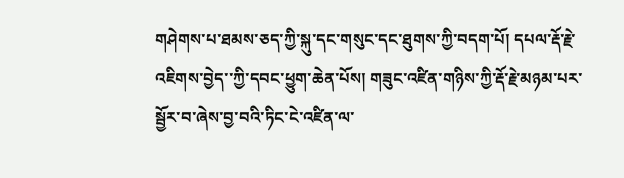གཤེགས་པ་ཐམས་ཅད་ཀྱི་སྐུ་དང་གསུང་དང་ཐུགས་ཀྱི་བདག་པོ། དཔལ་རྡོ་རྗེ་འཇིགས་བྱེད་་ཀྱི་དབང་ཕྱུག་ཆེན་པོས། གཟུང་འཛིན་གཉིས་ཀྱི་རྡོ་རྗེ་མཉམ་པར་སྦྱོར་བ་ཞེས་བྱ་བའི་ཏིང་ངེ་འཛིན་ལ་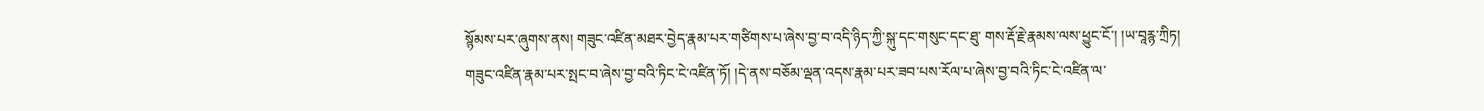སྙོམས་པར་ཞུགས་ནས། གཟུང་འཛིན་མཐར་བྱེད་རྣམ་པར་གཙིགས་པ་ཞེས་བྱ་བ་འདི་ཉིད་ཀྱི་སྐུ་དང་གསུང་དང་ཐུ་ གས་རྡོ་རྗེ་རྣམས་ལས་ཕྱུང་ངོ་། །ཡ་བཱརྙ་ཀྲིཏ། གཟུང་འཛིན་རྣམ་པར་སྤང་བ་ཞེས་བྱ་བའི་ཏིང་ངེ་འཛིན་ཏོ། །དེ་ནས་བཅོམ་ལྡན་འདས་རྣམ་པར་ཟབ་པས་རོལ་པ་ཞེས་བྱ་བའི་ཏིང་ངེ་འཛིན་ལ་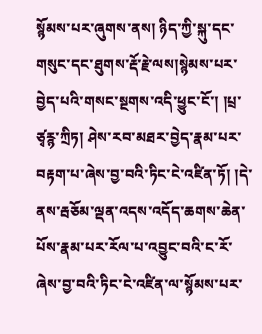སྙོམས་པར་ཞུགས་ནས། ཉིད་ཀྱི་སྐུ་དང་གསུང་དང་ཐུགས་རྡོ་རྗེ་ལས།སྙེམས་པར་བྱེད་པའི་གསང་སྔགས་འདི་ཕྱུང་ངོ་། །པྲ་ཙྭརྙ་ཀྲིཏ། ཤེས་རབ་མཐར་བྱེད་རྣམ་པར་བརྟག་པ་ཞེས་བྱ་བའི་ཏིང་ངེ་འཛིན་ཏོ། །དེ་ནས་རྦཅོམ་ལྡན་འདས་འདོད་ཆགས་ཆེན་པོས་རྣམ་པར་རོལ་པ་འབྱུང་བའི་ང་རོ་ཞེས་བྱ་བའི་ཏིང་ངེ་འཛིན་ལ་སྙོམས་པར་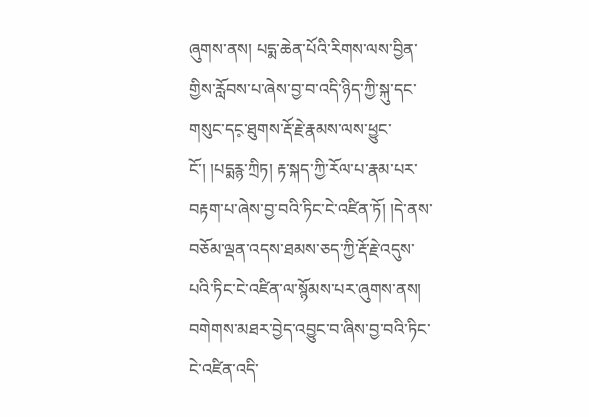ཞུགས་ནས། པདྨ་ཆེན་པོའི་རིགས་ལས་བྱིན་གྱིས་རློབས་པ་ཞེས་བྱ་བ་འདི་ཉིད་ཀྱི་སྐུ་དང་གསུང་དང༷་ཐུགས་རྡོ་རྗེ་རྣམས་ལས་ཕྱུང་ངོ་། །པདྨརྙ་ཀྲིཏ། རྟ་སྐད་ཀྱི་རོལ་པ་རྣམ་པར་བརྟག་པ་ཞེས་བྱ་བའི་ཏིང་ངེ་འཛིན་ཏོ། །དེ་ནས་བཅོམ་ལྡན་འདས་ཐམས་ཅད་ཀྱི་རྡོ་རྗེ་འདུས་པའི་ཏིང་ངེ་འཛིན་ལ་སྙོམས་པར་ཞུགས་ནས། བགེགས་མཐར་བྱེད་འབྱུང་བ་ཞིས་བྱ་བའི་ཏིང་ངེ་འཛིན་འདི་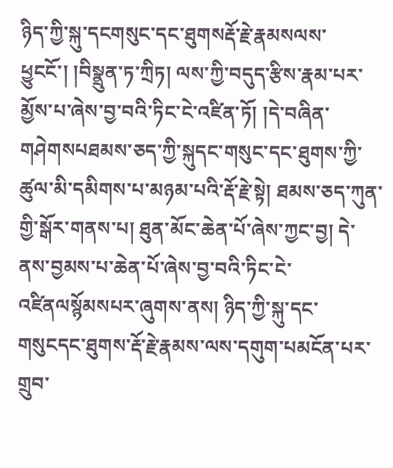ཉིད་ཀྱི་སྐུ་དངགསུང་དང་ཐུགསརྡོ་རྗེ་རྣམསལས་ཕྱུངངོ་། །བིསྣྲུན་ཏ་ཀྲིཏ། ལས་ཀྱི་བདུད་རྩིས་རྣམ་པར་མྱོས་པ་ཞེས་བྱ་བའི་ཏིང་ངེ་འཛིན་ཏོ། །དེ་བཞིན་གཤེགསཔཐམས་ཅད་ཀྱི་སྐུདང་གསུང་དང་ཐུགས་ཀྱི་ཚུལ་མི་དམིགས་པ་མཉམ་པའི་རྡོ་རྗེ་སྟེ། ཐམས་ཅད་ཀུན་གྱི་སྒོར་གནས་པ། ཐུན་མོང་ཆེན་པོ་ཞེས་ཀྱང་བྱ། དེ་ནས་བྱམས་པ་ཆེན་པོ་ཞེས་བྱ་བའི་ཏིང་ངེ་འཛིནལསྙོམསཔར་ཞུགས་ནས། ཉིད་ཀྱི་སྐུ་དང་གསུངདང་ཐུགས་རྡོ་རྗེ་རྣམས་ལས་དགུག་པམངོན་པར་གྲུབ་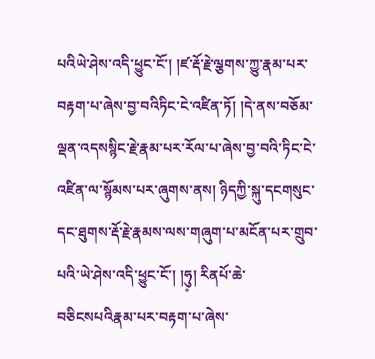པའིཡེ་ཤེས་འདི་ཕྱུང་ངོ་། །ཛ་རྡོ་རྗེ་ལྕགས་ཀྱུ་རྣམ་པར་བརྟག་པ་ཞེས་བྱ་བའིཏིང་ངེ་འཛིན་ཏོ། །དེ་ནས་བཅོམ་ལྡན་འདསསྙིང་རྗེ་རྣམ་པར་རོལ་པ་ཞེས་བྱ་བའི་ཏིང་ངེ་འཛིན་ལ་སྙོམས་པར་ཞུགས་ནས། ཉིདཀྱི་སྐུ་དངགསུང་དང་ཐུགས་རྡོ་རྗེ་རྣམས་ལས་གཞུག་པ་མངོན་པར་གྲུབ་པའི་ཡེ་ཤེས་འདི་ཕྱུང་ངོ་། །ཧུ༷། རིནཔོ་ཆེ་བཅིངསཔའིརྣམ་པར་བརྟག་པ་ཞེས་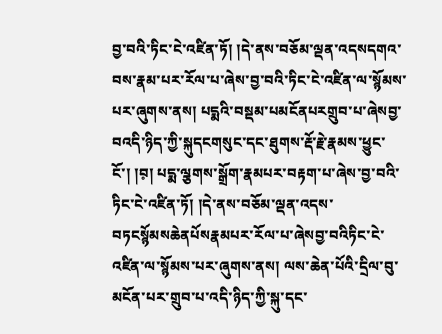བྱ་བའི་ཏིང་ངེ་འཛིན་ཏོ། །དེ་ནས་བཅོམ་ལྡན་འདསདགའ་བས་རྣམ་པར་རོལ་པ་ཞེས་བྱ་བའི་ཏིང་ངེ་འཛིན་ལ་སྙོམས་པར་ཞུགས་ནས། པདྨའི་བསྡམ་པམངོནཔརགྲུབ་པ་ཞེསབྱ་བའདི་ཉིད་ཀྱི་སྐུདངགསུང་དང་ཐུགས་རྡོ་རྗེ་རྣམས་ཕྱུང་ངོ་། །བ༷། པདྨ་ལྕགས་སྒྲོག་རྣམཔར་བརྟག་པ་ཞེས་བྱ་བའི་ཏིང་ངེ་འཛིན་ཏོ། །དེ་ནས་བཅོམ་ལྡན་འདས་བཏངསྙོམསཆེནཔོསརྣམཔར་རོལ་པ་ཞེསབྱ་བའིཏིང་ངེ་འཛིན་ལ་སྙོམས་པར་ཞུགས་ནས། ལས་ཆེན་པོའི་དྲིལ་བུ་མངོན་པར་གྲུབ་པ་འདི་ཉིད་ཀྱི་སྐུ་དང་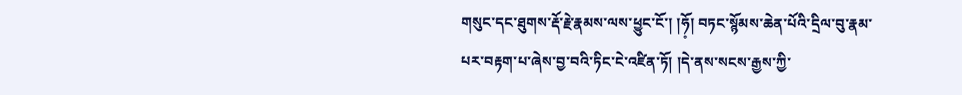གསུང་དང་ཐུགས་རྡོ་རྗེ་རྣམས་ལས་ཕྱུང་ངོ་། །ཧོ༷། བཏང་སྙོམས་ཆེན་པོའི་དྲིལ་བུ་རྣམ་པར་བརྟག་པ་ཞེས་བྱ་བའི་ཏིང་ངེ་འཛིན་ཏོ། །དེ་ནས་སངས་རྒྱས་ཀྱི་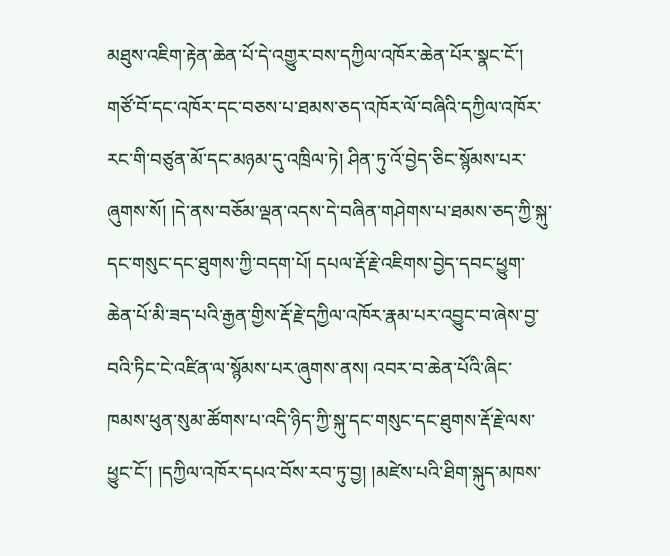མཐུས་འཇིག་རྟེན་ཆེན་པོ་དེ་འགྱུར་བས་དཀྱིལ་འཁོར་ཆེན་པོར་སྣང་ངོ་། གཙོ་བོ་དང་འཁོར་དང་བཅས་པ་ཐམས་ཅད་འཁོར་ལོ་བཞིའི་དཀྱིལ་འཁོར་རང་གི་བཙུན་མོ་དང་མཉམ་དུ་འཁྲིལ་ཏེ། ཤིན་ཏུ་འོ་བྱེད་ཅིང་སྙོམས་པར་ཞུགས་སོ། །དེ་ནས་བཅོམ་ལྡན་འདས་དེ་བཞིན་གཤེགས་པ་ཐམས་ཅད་ཀྱི་སྐུ་དང་གསུང་དང་ཐུགས་ཀྱི་བདག་པོ། དཔལ་རྡོ་རྗེ་འཇིགས་བྱེད་དབང་ཕྱུག་ཆེན་པོ་མི་ཟད་པའི་རྒྱན་གྱིས་རྡོ་རྗེ་དཀྱིལ་འཁོར་རྣམ་པར་འབྱུང་བ་ཞེས་བྱ་བའི་ཏིང་ངེ་འཛིན་ལ་སྙོམས་པར་ཞུགས་ནས། འབར་བ་ཆེན་པོའི་ཞིང་ཁམས་ཕུན་སུམ་ཚོགས་པ་འདི་ཉིད་ཀྱི་སྐུ་དང་གསུང་དང་ཐུགས་རྡོ་རྗེ་ལས་ཕྱུང་ངོ་། །དཀྱིལ་འཁོར་དཔའ་བོས་རབ་ཏུ་བྱ། །མཛེས་པའི་ཐིག་སྐུད་མཁས་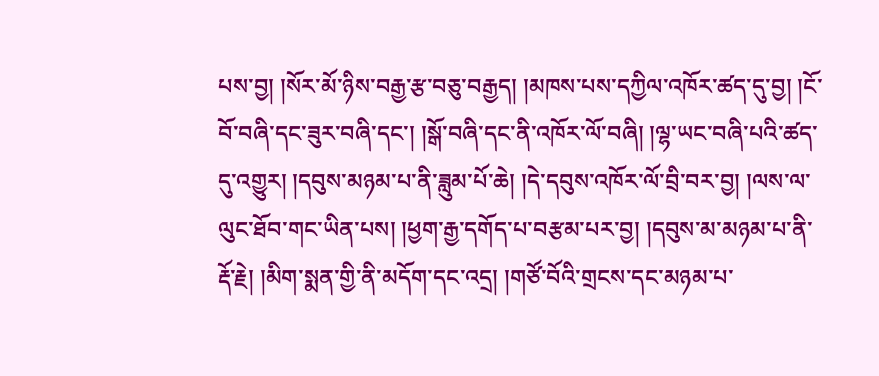པས་བྱ། །སོར་མོ་ཉིས་བརྒྱ་རྩ་བཅུ་བརྒྱད། །མཁས་པས་དཀྱིལ་འཁོར་ཚད་དུ་བྱ། །ངོ་བོ་བཞི་དང་ཟུར་བཞི་དང་། །སྒོ་བཞི་དང་ནི་འཁོར་ལོ་བཞི། །ལྷ་ཡང་བཞི་པའི་ཚད་དུ་འགྱུར། །དབུས་མཉམ་པ་ནི་ཟླུམ་པོ་ཆེ། །དེ་དབུས་འཁོར་ལོ་བྲི་བར་བྱ། །ལས་ལ་ལུང་ཐོབ་གང་ཡིན་པས། །ཕྱག་རྒྱ་དགོད་པ་བརྩམ་པར་བྱ། །དབུས་མ་མཉམ་པ་ནི་རྡོ་རྗེ། །མིག་སྨན་གྱི་ནི་མདོག་དང་འདྲ། །གཙོ་བོའི་གྲངས་དང་མཉམ་པ་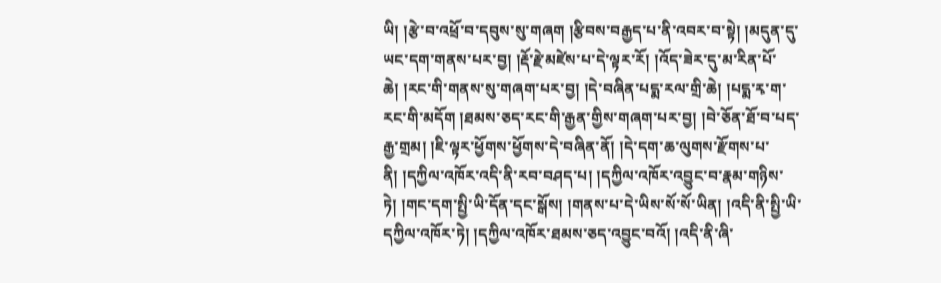ཡི། །རྩེ་བ་འཕྲོ་བ་དབུས་སུ་གཞག །རྩིབས་བརྒྱད་པ་ནི་འབར་བ་སྟེ། །མདུན་དུ་ཡང་དག་གནས་པར་བྱ། །རྡོ་རྗེ་མཛེས་པ་དེ་ལྟར་རོ། །འོད་ཟེར་དུ་མ་རིན་པོ་ཆེ། །རང་གི་གནས་སུ་གཞག་པར་བྱ། །དེ་བཞིན་པདྨ་རལ་གྲི་ཆེ། །པདྨ་རྭ་ག་རང་གི་མདོག །ཐམས་ཅད་རང་གི་རྒྱན་གྱིས་གཞག་པར་བྱ། །བེ་ཅོན་ཐོ་བ་པད་རྒྱ་གྲམ། །ཇི་ལྟར་ཕྱོགས་ཕྱོགས་དེ་བཞིན་ནོ། །དེ་དག་ཆ་ལུགས་རྫོགས་པ་ནི། །དཀྱིལ་འཁོར་འདི་ནི་རབ་བཤད་པ། །དཀྱིལ་འཁོར་འབྱུང་བ་རྣམ་གཉིས་ཏེ། །གང་དག་སྤྱི་ཡི་དོན་དང་སྒོས། །གནས་པ་དེ་ཡིས་སོ་སོ་ཡིན། །འདི་ནི་སྤྱི་ཡི་དཀྱིལ་འཁོར་ཏེ། །དཀྱིལ་འཁོར་ཐམས་ཅད་འབྱུང་བའོ། །འདི་ནི་ཞི་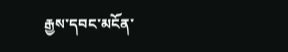རྒྱས་དབང་མངོན་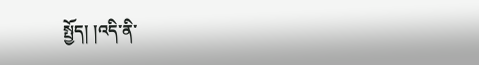སྤྱོད། །འདི་ནི་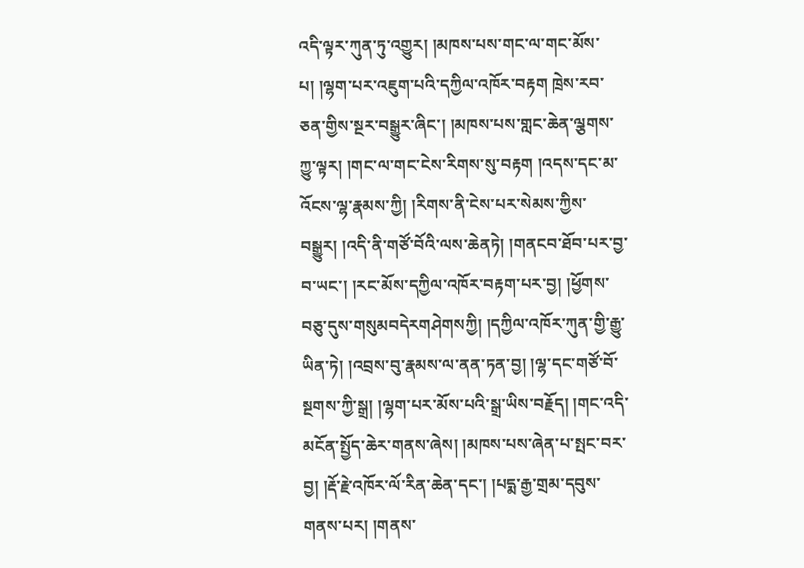འདི་ལྟར་ཀུན་ཏུ་འགྱུར། །མཁས་པས་གང་ལ་གང་མོས་པ། །ལྷག་པར་འཇུག་པའི་དཀྱིལ་འཁོར་བརྟག ཁྲེས་རབ་ཅན་གྱིས་སྔར་བསྒྱུར་ཞིང་། །མཁས་པས་གླང་ཆེན་ལྕགས་ཀྱུ་ལྟར། །གང་ལ་གང་ངེས་རིགས་སུ་བརྟག །འདས་དང་མ་འོངས་ལྷ་རྣམས་ཀྱི། །རིགས་ནི་ངེས་པར་སེམས་ཀྱིས་བསྒྱུར། །འདི་ནི་གཙོ་བོའི་ལས་ཆེནཏེ། །གནངབ་ཐོབ་པར་བྱ་བ་ཡང་། །རང་མོས་དཀྱིལ་འཁོར་བརྟག་པར་བྱ། །ཕྱོགས་བཅུ་དུས་གསུམབདེརགཤེགསཀྱི། །དཀྱིལ་འཁོར་ཀུན་གྱི་རྒྱུ་ཡིན་ཏེ། །འབྲས་བུ་རྣམས་ལ་ནན་ཏན་བྱ། །ལྷ་དང་གཙོ་བོ་སྔགས་ཀྱི་སྒྲ། །ལྷག་པར་མོས་པའི་སྒྲ་ཡིས་བརྗོད། །གང་འདི་མངོན་སྤྱོད་ཆེར་གནས་ཞེས། །མཁས་པས་ཞེན་པ་སྤང་བར་བྱ། །རྡོ་རྗེ་འཁོར་ལོ་རིན་ཆེན་དང་། །པདྨ་རྒྱ་གྲམ་དབུས་གནས་པར། །གནས་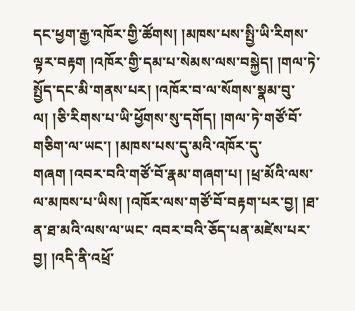དང་ཕྱག་རྒྱ་འཁོར་གྱི་ཚོགས། །མཁས་པས་སྤྱི་ཡི་རིགས་ལྟར་བརྟག །འཁོར་གྱི་དམ་པ་སེམས་ལས་བསྐྱེད། །གལ་ཏེ་སྤྱོད་དང་མི་གནས་པར། །འཁོར་བ་ལ་སོགས་སྣམ་བུ་ལ། །ཅི་རིགས་པ་ཡི་ཕྱོགས་སུ་དགོད། །གལ་ཏེ་གཙོ་བོ་གཅིག་ལ་ཡང་། །མཁས་པས་དུ་མའི་འཁོར་དུ་གཞག །འབར་བའི་གཙོ་བོ་རྣམ་གཞག་པ། །ཕྲ་མོའི་ལས་ལ་མཁས་པ་ཡིས། །འཁོར་ལས་གཙོ་བོ་བརྟག་པར་བྱ། །ཐ་ན་ཐ་མའི་ལས་ལ་ཡང་ འབར་བའི་ཅོད་པན་མཛེས་པར་བྱ། །འདི་ནི་འཕྲོ་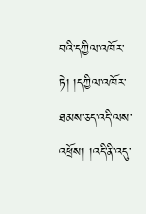བའི་དཀྱིལ་འཁོར་ཏེ། །དཀྱིལ་འཁོར་ཐམས་ཅད་འདི་ལས་འཕྲོས། །འདི་ནི་འདུ་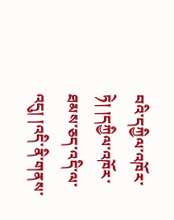བའི་དཀྱིལ་འཁོར་ཏེ། །དཀྱིལ་འཁོར་ཐམས་ཅད་འདི་ལ་འདུ། །འདི་ནི་གནས་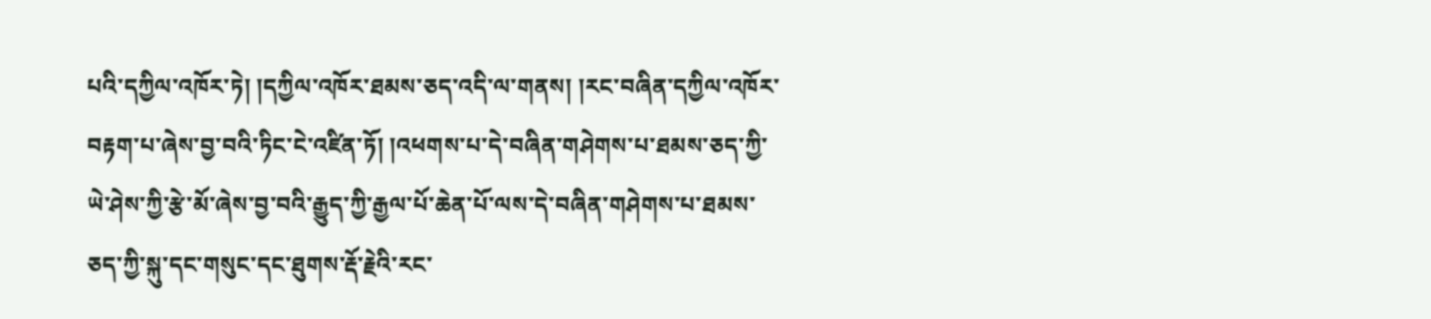པའི་དཀྱིལ་འཁོར་ཏེ། །དཀྱིལ་འཁོར་ཐམས་ཅད་འདི་ལ་གནས། །རང་བཞིན་དཀྱིལ་འཁོར་བརྟག་པ་ཞེས་བྱ་བའི་ཏིང་ངེ་འཛིན་ཏོ། །འཕགས་པ་དེ་བཞིན་གཤེགས་པ་ཐམས་ཅད་ཀྱི་ཡེ་ཤེས་ཀྱི་རྩེ་མོ་ཞེས་བྱ་བའི་རྒྱུད་ཀྱི་རྒྱལ་པོ་ཆེན་པོ་ལས་དེ་བཞིན་གཤེགས་པ་ཐམས་ཅད་ཀྱི་སྐུ་དང་གསུང་དང་ཐུགས་རྡོ་རྗེའི་རང་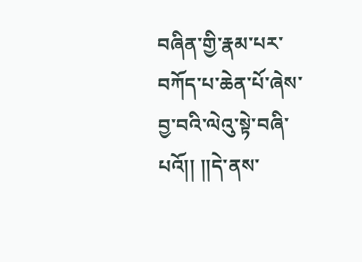བཞིན་གྱི་རྣམ་པར་བཀོད་པ་ཆེན་པོ་ཞེས་བྱ་བའི་ལེའུ་སྟེ་བཞི་པའོ།། །།དེ་ནས་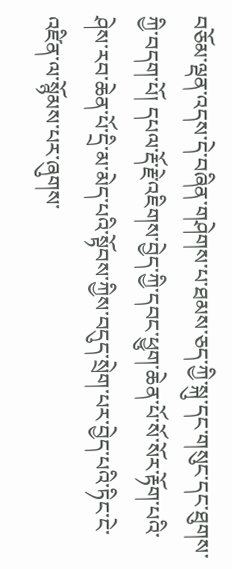བཅོམ་ལྡན་འདས་དེ་བཞིན་གཤེགས་པ་ཐམས་ཅད་ཀྱི་སྐུ་དང་གསུང་དང་ཐུགས་ཀྱི་བདག་པོ། དཔལ་རྡོ་རྗེ་འཇིགས་བྱེད་ཀྱི་དབང་ཕྱུག་ཆེན་པོ་སོ་སོར་རྟོག་པའི་ཤེས་རབ་ཆེན་པོ་དྲི་མ་མེད་པའི་སྟོབས་ཀྱིས་བདུད་སྲེག་པར་བྱེད་པའི་ཏིང་ངེ་འཛིན་ལ་སྙོམས་པར་ཞུགས་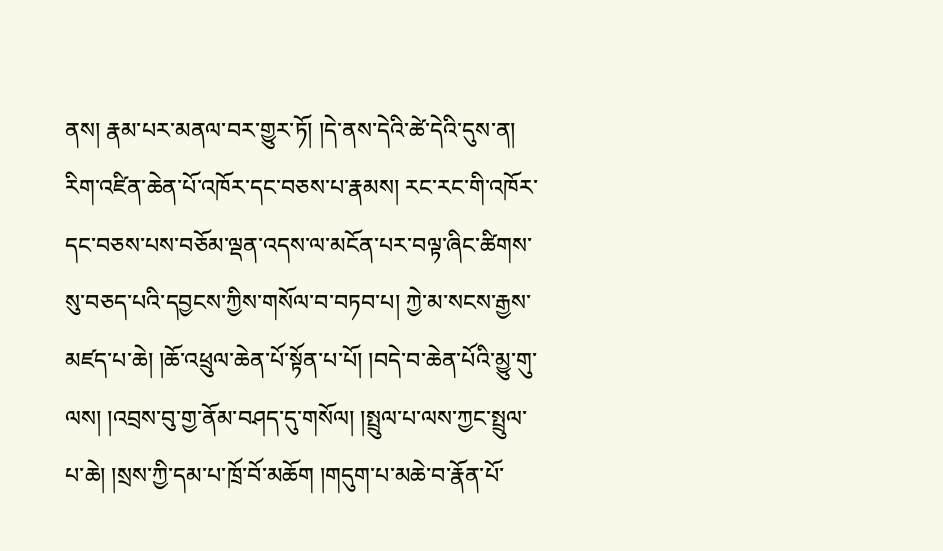ནས། རྣམ་པར་མནལ་བར་གྱུར་ཏོ། །དེ་ནས་དེའི་ཚེ་དེའི་དུས་ན། རིག་འཛིན་ཆེན་པོ་འཁོར་དང་བཅས་པ་རྣམས། རང་རང་གི་འཁོར་དང་བཅས་པས་བཅོམ་ལྡན་འདས་ལ་མངོན་པར་བལྟ་ཞིང་ཚིགས་སུ་བཅད་པའི་དབྱངས་ཀྱིས་གསོལ་བ་བཏབ་པ། ཀྱེ་མ་སངས་རྒྱས་མཛད་པ་ཆེ། །ཆོ་འཕྲུལ་ཆེན་པོ་སྟོན་པ་པོ། །བདེ་བ་ཆེན་པོའི་མྱུ་གུ་ལས། །འབྲས་བུ་གྱ་ནོམ་བཤད་དུ་གསོལ། །སྤྲུལ་པ་ལས་ཀྱང་སྤྲུལ་པ་ཆེ། །སྲས་ཀྱི་དམ་པ་ཁྲོ་བོ་མཆོག །གདུག་པ་མཆེ་བ་རྣོན་པོ་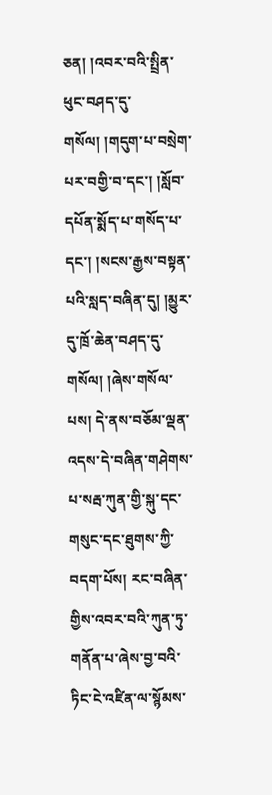ཅན། །འབར་བའི་སྤྲིན་ཕུང་བཤད་དུ་གསོལ། །གདུག་པ་བསྲེག་པར་བགྱི་བ་དང་། །སློབ་དཔོན་སྨོད་པ་གསོད་པ་དང་། །སངས་རྒྱས་བསྟན་པའི་སླད་བཞིན་དུ། །མྱུར་དུ་ཁྲོ་ཆེན་བཤད་དུ་གསོལ། །ཞེས་གསོལ་པས། དེ་ནས་བཅོམ་ལྡན་འདས་དེ་བཞིན་གཤེགས་པ་སརྦ་ཀུན་གྱི་སྐུ་དང་གསུང་དང་ཐུགས་ཀྱི་བདག་པོས། རང་བཞིན་གྱིས་འབར་བའི་ཀུན་ཏུ་གནོན་པ་ཞེས་བྱ་བའི་ཏིང་ངེ་འཛིན་ལ་སྙོམས་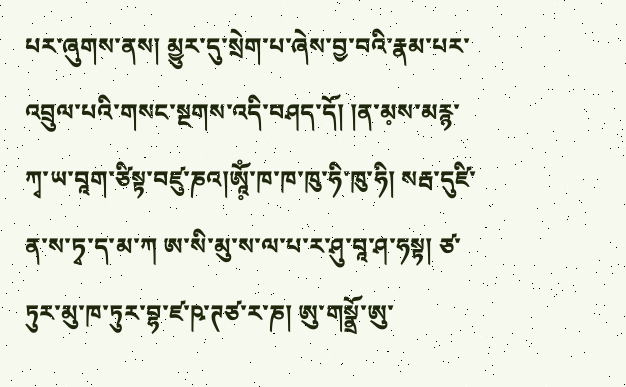པར་ཞུགས་ནས། མྱུར་དུ་སྲེག་པ་ཞེས་བྱ་བའི་རྣམ་པར་འབྲུལ་པའི་གསང་སྔགས་འདི་བཤད་དོ། །ན་མ༷ས་མརྙ་ཀྭ་ཡ་བཱག་ཙིསྟ་བཛུ་ཎའ།ཨཱོཾ༷་ཁ་ཁ་ཁུ་ཧི་ཁུ་ཧི། སརྦ་དུཛི་ན་ས་ཏྭ་ད་མ་ཀ ཨ་སི་མུ་ས་ལ་པ་ར་ཤུ་བཱ་ཤ་ཧསྟ། ཙ་ཏུར་མུ་ཁ་ཏུར་བྷ་ཛ་ཥ་ཊཙ་ར་ཎ། ཨུ་གསྣྲོ་ཨུ་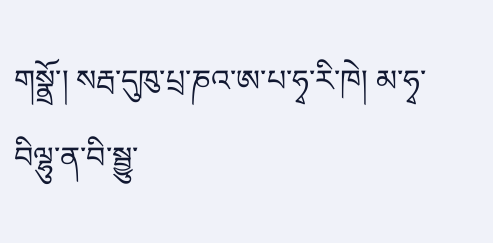གསྣྲོ་། སརྦ་དུཁུ་པྲ་ཎའ་ཨ་པ་ཧྭ་རི་ཁེ། མ་ཧྭ་བིལྷུ་ན་བི་སྦྱུ་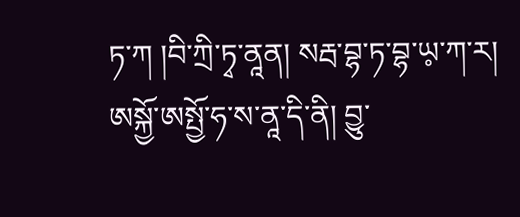ཏ་ཀ །བི་ཀྲི་ཏྭ་ནཱན། སརྦ་བྷ་ཏ་བྷ་ཡ༷་ཀ་ར། ཨསྐྱོ་ཨསྤྱོ་ཧ་ས་ནཱ་དི་ནི། བྱུ་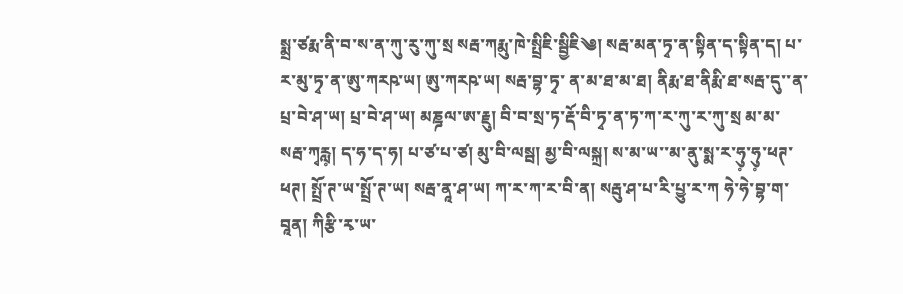སྨྲ་ཙརྨ་ནི་བ་ས་ན་ཀུ་རུ་ཀུ་སྲ སརྦ་ཀརྨུ་ཁེ་སྤྲིཇི་སྦྱིཇི༄། སརྦ་མན་ཏྭ་ན་སྟིན་ད་སྟིན་ད། པ་ར་མུ་ཏྭ་ན་ཨུ་ཀརཥ་ཡ། ཨུ་ཀརཥ་ཡ། སརྦ་བྷ་ཏྭ་ ན་མ་ཐ་མ་ཐ། ནིརྨ་ཐ་ནིརྨི་ཐ་སརྦ་དུ་་ན་པྲ་བེ་ཤ་ཡ། པྲ་བེ་ཤ་ཡ། མཎྜལ་ཨ་རྗུ། བི་བ་སྲ་ཏ་རྡོ་བི་ཏྭ་ན་ཏ་ཀ་ར་ཀུ་ར་ཀུ་སྲ མ་མ་སརྦ་ཀྭརླ༷། ད་ཧ་ད་ཧ། པ་ཙ་པ་ཙ། མུ་བི་ལསྦ། མྱ་བི་ལསྐྲ། ས་མ་ཡ་་མ་ནུ་སྨ་ར་ཧུ༷་ཧུ༷་ཕཊ་ཕཊ། སྤྲོ་ཊ་ཡ་སྤྲོ་ཊ་ཡ། སརྦ་ནཱ་ཤ་ཡ། ཀ་ར་ཀ་ར་བི་ན། སརྦུ་ཤ་པ་རི་པྱུ་ར་ཀ ཧེ་ཧེ་བྷ་ག་བཱན། ཀིརྩི་རྭ་ཡ་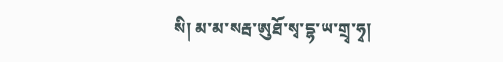སི། མ་མ་སརྦ་ཨུཐོ་སྭ་དྷ་ཡ་གྲྭ་ཧྭ།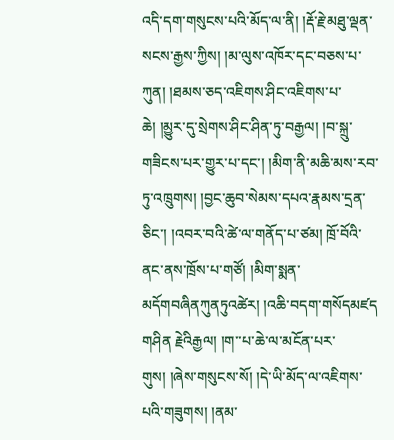འདི་དག་གསུངས་པའི་མོད་ལ་ནི། །རྡོ་རྗེ་མཐུ་ལྡན་སངས་རྒྱས་ཀྱིས། །མ་ལུས་འཁོར་དང་བཅས་པ་ཀུན། །ཐམས་ཅད་འཇིགས་ཤིང་འཇིགས་པ་ཆེ། །མྱུར་དུ་སྲེགས་ཤིང་ཤིན་ཏུ་བརྒྱལ། །བ་སྐྲུ་གཟིངས་པར་གྱུར་པ་དང་། །མིག་ནི་མཆི་མས་རབ་ཏུ་འཁྲུགས། །བྱང་ཆུབ་སེམས་དཔའ་རྣམས་དྲན་ཅིང་། །འབར་བའི་ཚེ་ལ་གནོད་པ་ཙམ། ཁྲོ་བོའི་ནང་ནས་ཁྲོས་པ་གཙོ། །མིག་སྨན་མདོགབཞིནཀུནཏུའཚེར། །འཆི་བདག་གསོདམཛད གཤིན རྗེའིརྒྱལ། །ག་་པ་ཆེ་ལ་མངོན་པར་གུས། །ཞེས་གསུངས་སོ། །དེ་ཡི་མོད་ལ་འཇིགས་པའི་གཟུགས། །ནམ་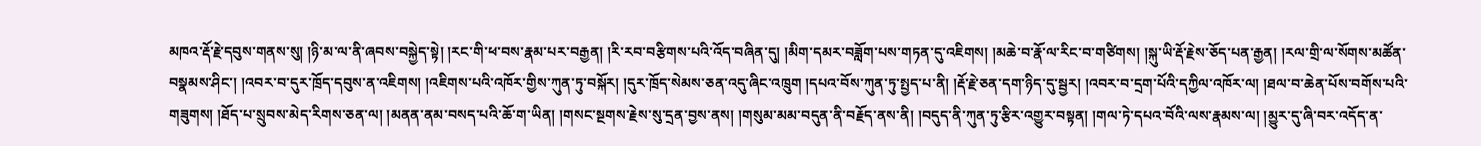མཁའ་རྡོ་རྗེ་དབུས་གནས་སུ། །ཉི་མ་ལ་ནི་ཞབས་བསྐྱེད་སྟེ། །རང་གི་ཕ་བས་རྣམ་པར་བརྒྱན། །རི་རབ་བརྩིགས་པའི་འོད་བཞིན་དུ། །མིག་དམར་བཟློག་པས་གཏན་དུ་འཇིགས། །མཆེ་བ་རྣོ་ལ་རིང་བ་གཙིགས། །སྐུ་ཡི་རྡོ་རྗེས་ཅོད་པན་རྒྱན། །རལ་གྲི་ལ་སོགས་མཚོན་བསྣམས་ཤིང་། །འབར་བ་དུར་ཁྲོད་དབུས་ན་འཇིགས། །འཇིགས་པའི་འཁོར་གྱིས་ཀུན་ཏུ་བསྐོར། །དུར་ཁྲོད་སེམས་ཅན་འདུ་ཞིང་འཁྲུག །དཔའ་བོས་ཀུན་ཏུ་སྤྱད་པ་ནི། །རྡོ་རྗེ་ཅན་དག་ཉིད་དུ་སྦྱར། །འབར་བ་དྲག་པོའི་དཀྱིལ་འཁོར་ལ། །ཐལ་བ་ཆེན་པོས་བགོས་པའི་གཟུགས། །ཐོད་པ་སྲུབས་མེད་རིགས་ཅན་ལ། །མནན་ནམ་བསད་པའི་ཆོ་ག་ཡིན། །གསང་སྔགས་རྗེས་སུ་དྲན་བྱས་ནས། །གསུམ་མམ་བདུན་ནི་བརྗོད་ནས་ནི། །བདུད་ནི་ཀུན་ཏུ་རྩིར་འགྱུར་བསྟན། །གལ་ཏེ་དཔའ་བོའི་ལས་རྣམས་ལ། །མྱུར་དུ་ཞི་བར་འདོད་ན་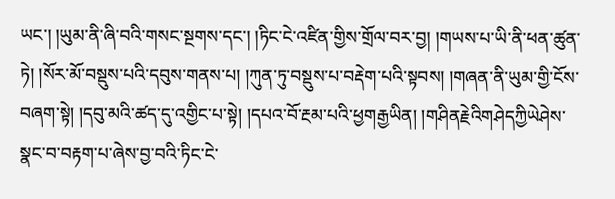ཡང་། །ཡུམ་ནི་ཞི་བའི་གསང་སྔགས་དང་། །ཏིང་ངེ་འཛིན་གྱིས་གྲོལ་བར་བྱ། །གཡས་པ་ཡི་ནི་ཕན་ཚུན་ཏེ། །སོར་མོ་བསྡུས་པའི་དབུས་གནས་པ། །ཀུན་ཏུ་བསྡུས་པ་བརྡེག་པའི་སྟབས། །གཞན་ནི་ཡུམ་གྱི་ངོས་བཞག་སྟེ། །དབུ་མའི་ཚད་དུ་འགྱིང་པ་སྟེ། །དཔའ་བོ་རྔམ་པའི་ཕྱགརྒྱཡིན། །གཤིནརྗེའིགཤེདཀྱིཡེཤེས་སྣང་བ་བརྟག་པ་ཞེས་བྱ་བའི་ཏིང་ངེ་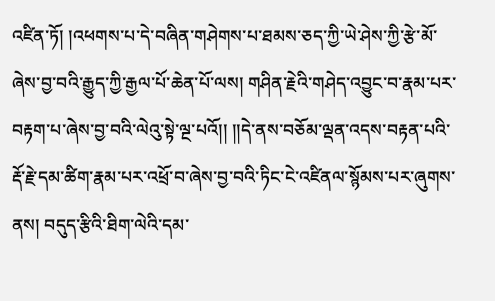འཛིན་ཏོ། །འཕགས་པ་དེ་བཞིན་གཤེགས་པ་ཐམས་ཅད་ཀྱི་ཡེ་ཤེས་ཀྱི་རྩེ་མོ་ཞེས་བྱ་བའི་རྒྱུད་ཀྱི་རྒྱལ་པོ་ཆེན་པོ་ལས། གཤིན་རྗེའི་གཤེད་འབྱུང་བ་རྣམ་པར་བརྟག་པ་ཞེས་བྱ་བའི་ལེའུ་སྟེ་ལྔ་པའོ།། །།དེ་ནས་བཅོམ་ལྡན་འདས་བརྟན་པའི་རྡོ་རྗེ་དམ་ཚིག་རྣམ་པར་འཕྲོ་བ་ཞེས་བྱ་བའི་ཏིང་ངེ་འཛིནལ་སྙོམས་པར་ཞུགས་ནས། བདུད་རྩིའི་ཐིག་ལེའི་དམ་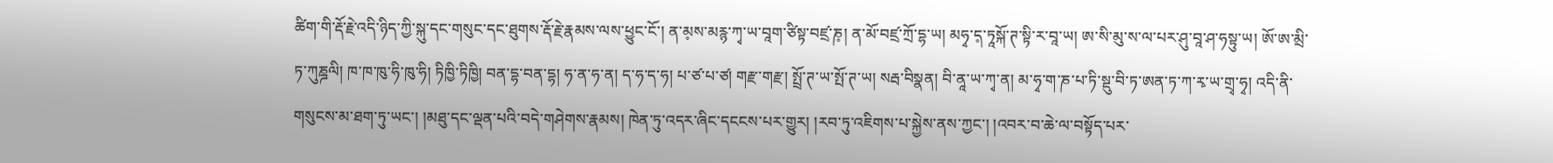ཚིག་གི་རྡོ་རྗེ་འདི་ཉིད་ཀྱི་སྐུ་དང་གསུང་དང་ཐུགས་རྡོ་རྗེ་རྣམས་ལས་ཕྱུང་ངོ་། ན་མ༷ས་མརྙ་ཀྭ་ཡ་བཱག་ཙིསྟ་བཛྲ་ཎ༷། ན་མོ་བཛྲ་ཀྲོ་དྷ་ཡ། མཧྭ་ད༷་ཏཱསྐོ་ཊ་སྟི་ར་བཱ་ཡ། ཨ་སི་མུ་ས་ལ་པར་ཤུ་བཱ་ཤ་ཧསྟུ་ཡ། ཨོ་ཨ་མྲི་ཏ་ཀུཎྜལི། ཁ་ཁ་ཁུ་ཧི་ཁུ་ཧི། ཏིཁྱི་ཏིཁྱི། བན་དྷ་བན་དྷ། ཧ་ན་ཧ་ན། ད་ཧ་ད་ཧ། པ་ཙ་པ་ཙ། གརྫ་གརྫ། སྤྲོ་ཊ་ཡ་སྤོ་ཊ་ཡ། སརྦ་བིསྣན། བི་ནཱ་ཡ་ཀྭ་ན། མ་ཧྭ་ག་ཎ་པ་ཏི་སྡུ་བི་ཏ་ཨན་ཏ་ཀ་རྭ་ཡ་གྲྭ་ཧྭ། འདི་ནི་གསུངས་མ་ཐག་ཏུ་ཡང་། །མཐུ་དང་ལྡན་པའི་བདེ་གཤེགས་རྣམས། ཁེན་ཏུ་འདར་ཞིང་དངངས་པར་གྱུར། །རབ་ཏུ་འཇིགས་པ་སྐྱེས་ནས་ཀྱང་། །འབར་བ་ཆེ་ལ་བསྟོད་པར་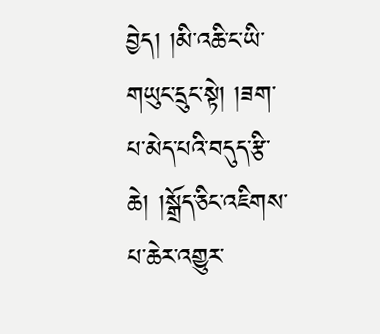བྱེད། །མི་འཆི་ང་ཡི་གཡུང་དྲུང་སྟེ། །ཟག་པ་མེད་པའི་བདུད་རྩི་ཆེ། །སྒྲོད་ཅིང་འཇིགས་པ་ཆེར་འགྱུར་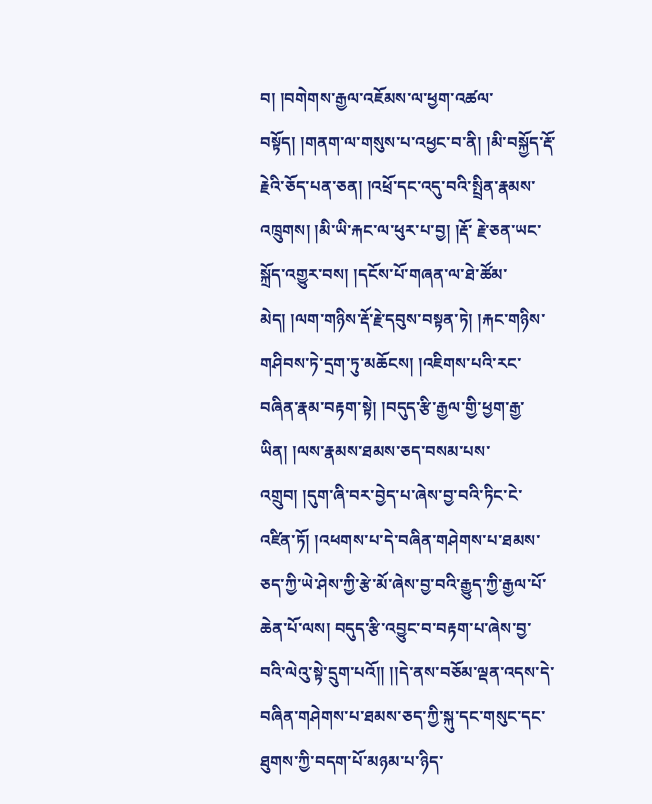བ། །བགེགས་རྒྱལ་འཇོམས་ལ་ཕྱག་འཚལ་བསྟོད། །གནག་ལ་གསུས་པ་འཕྱང་བ་ནི། །མི་བསྐྱོད་རྡོ་རྗེའི་ཅོད་པན་ཅན། །འཕྲོ་དང་འདུ་བའི་སྤྲིན་རྣམས་འཁྲུགས། །མི་ཡི་རྐང་ལ་ཕུར་པ་བྱ། །རྡོ་ རྗེ་ཅན་ཡང་སྐྲོད་འགྱུར་བས། །དངོས་པོ་གཞན་ལ་ཐེ་ཚོམ་མེད། །ལག་གཉིས་རྡོ་རྗེ་དབུས་བསྟན་ཏེ། །རྐང་གཉིས་གཤིབས་ཏེ་དྲག་ཏུ་མཆོངས། །འཇིགས་པའི་རང་བཞིན་རྣམ་བརྟག་སྟེ། །བདུད་རྩི་རྒྱལ་གྱི་ཕྱག་རྒྱ་ཡིན། །ལས་རྣམས་ཐམས་ཅད་བསམ་པས་འགྲུབ། །དུག་ཞི་བར་བྱེད་པ་ཞེས་བྱ་བའི་ཏིང་ངེ་འཛིན་ཏོ། །འཕགས་པ་དེ་བཞིན་གཤེགས་པ་ཐམས་ཅད་ཀྱི་ཡེ་ཤེས་ཀྱི་རྩེ་མོ་ཞེས་བྱ་བའི་རྒྱུད་ཀྱི་རྒྱལ་པོ་ཆེན་པོ་ལས། བདུད་རྩི་འབྱུང་བ་བརྟག་པ་ཞེས་བྱ་བའི་ལེའུ་སྟེ་དྲུག་པའོ།། །།དེ་ནས་བཅོམ་ལྡན་འདས་དེ་བཞིན་གཤེགས་པ་ཐམས་ཅད་ཀྱི་སྐུ་དང་གསུང་དང་ཐུགས་ཀྱི་བདག་པོ་མཉམ་པ་ཉིད་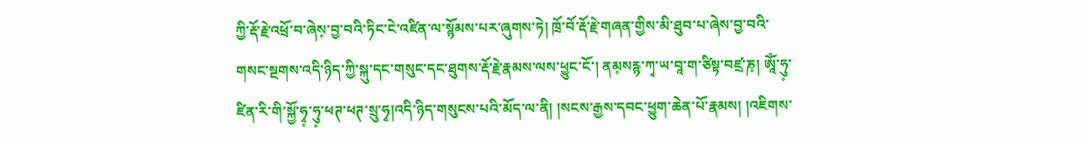ཀྱི་རྡོ་རྗེ་འཕྲོ་བ་ཞེས༷་བྱ་བའི་ཏིང་ངེ་འཛིན་ལ་སྙོམས་པར་ཞུགས་ཏེ། ཁྲོ་བོ་རྡོ་རྗེ་གཞན་གྱིས་མི་ཐུབ་པ་ཞེས་བྱ་བའི་གསང་སྔགས་འདི་ཉིད་ཀྱི་སྐུ་དང་གསུང་དང་ཐུགས་རྡོ་རྗེ་རྣམས་ལས་ཕྱུང་ངོ་། ནམ༷སརྙ་ཀྭ་ཡ་བཱ་ག་ཙིསྟ་བཛྲ་ཎ༷། ཨཱོཾ་ཧུ༷་ཛིན་རི་གི་སྐྱོ་ཧྭ༷་ཧུ༷་ཕཊ་ཕཊ་སྲུ་ཧྭ།འདི་ཉིད་གསུངས་པའི་མོད་ལ་ནི། །སངས་རྒྱས་དབང་ཕྱུག་ཆེན་པོ་རྣམས། །འཇིགས་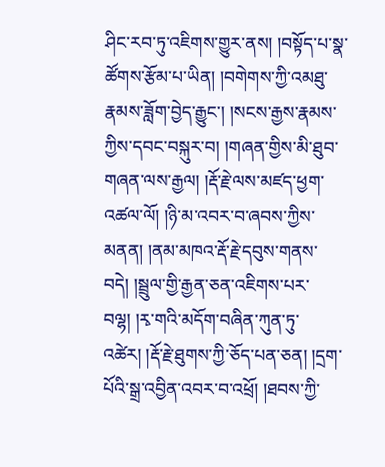ཤིང་རབ་ཏུ་འཇིགས་གྱུར་ནས། །བསྟོད་པ་སྣ་ཚོགས་རྩོམ་པ་ཡིན། །བགེགས་ཀྱི་འམཐུ་རྣམས་ཟློག་བྱེད་རྒྱུང་། །སངས་རྒྱས་རྣམས་ཀྱིས་དབང་བསྐུར་བ། །གཞན་གྱིས་མི་ཐུབ་གཞན་ལས་རྒྱལ། །རྡོ་རྗེ་ལས་མཛད་ཕྱག་འཚལ་ལོ། །ཉི་མ་འབར་བ་ཞབས་ཀྱིས་མནན། །ནམ་མཁའ་རྡོ་རྗེ་དབུས་གནས་བདེ། །སྦྲུལ་གྱི་རྒྱན་ཅན་འཇིགས་པར་བལྷ། །རྭ་གའི་མདོག་བཞིན་ཀུན་ཏུ་འཚེར། །རྡོ་རྗེ་ཐུགས་ཀྱི་ཅོད་པན་ཅན། །དྲག་པོའི་སྒྲ་འབྱིན་འབར་བ་འཕྲོ། །ཐབས་ཀྱི་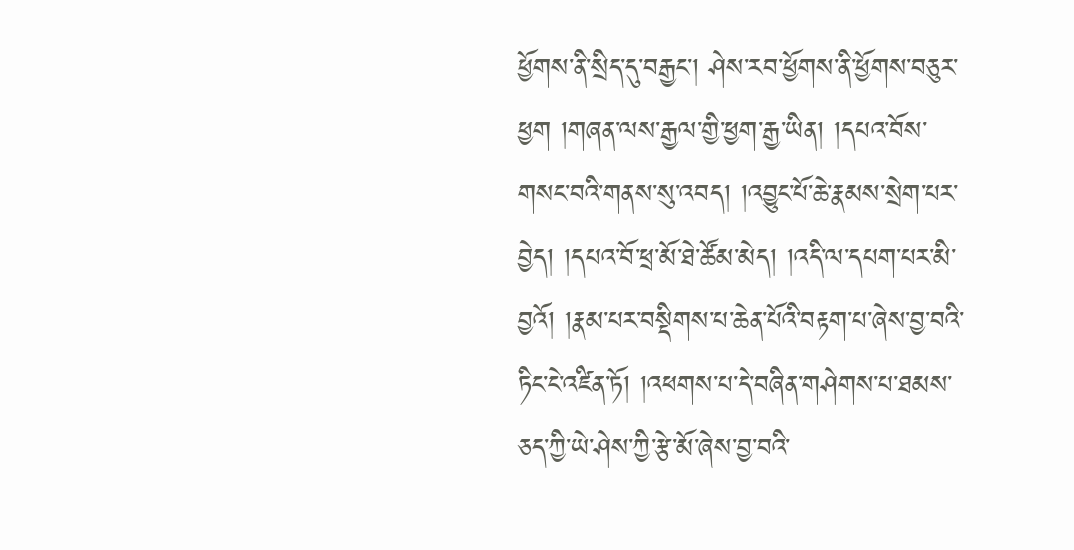ཕྱོགས་ནི་སྲིད་དུ་བརྒྱང་། ཤེས་རབ་ཕྱོགས་ནི་ཕྱོགས་བཅུར་ཕྱག །གཞན་ལས་རྒྱལ་གྱི་ཕྱག་རྒྱ་ཡིན། །དཔའ་བོས་གསང་བའི་གནས་སུ་འབད། །འབྱུང་པོ་ཆེ་རྣམས་སྲེག་པར་བྱེད། །དཔའ་བོ་ཕྲ་མོ་ཐེ་ཚོམ་མེད། །འདི་ལ་དཔག་པར་མི་བྱའོ། །རྣམ་པར་བསྡིགས་པ་ཆེན་པོའི་བརྟག་པ་ཞེས་བྱ་བའི་ཏིང་ངེ་འཛིན་ཏོ། །འཕགས་པ་དེ་བཞིན་གཤེགས་པ་ཐམས་ཅད་ཀྱི་ཡེ་ཤེས་ཀྱི་རྩེ་མོ་ཞེས་བྱ་བའི་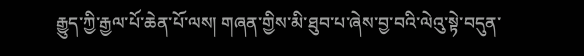རྒྱུད་ཀྱི་རྒྱལ་པོ་ཆེན་པོ་ལས། གཞན་གྱིས་མི་ཐུབ་པ་ཞེས་བྱ་བའི་ལེའུ་སྟེ་བདུན་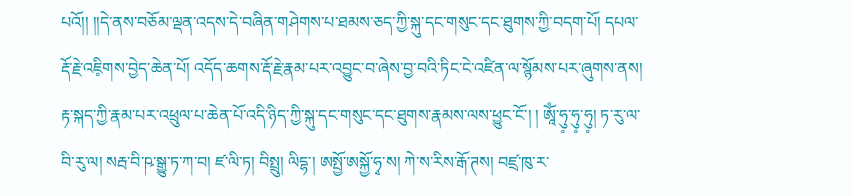པའོ།། །།དེ་ནས་བཅོམ་ལྡན་འདས་དེ་བཞིན་གཤེགས་པ་ཐམས་ཅད་ཀྱི་སྐུ་དང་གསུང་དང་ཐུགས་ཀྱི་བདག་པོ། དཔལ་རྡོ་རྗེ་འཇི༷གས་བྱེད་ཆེན་པོ། འདོད་ཆགས་རྡོ་རྗེ་རྣམ་པར་འབྱུང་བ་ཞེས་བྱ་བའི་ཏིང་ངེ་འཛིན་ལ་སྙོམས་པར་ཞུགས་ནས། རྟ་སྐད་ཀྱི་རྣམ་པར་འཕྲུལ་པ་ཆེན་པོ་འདི་ཉིད་ཀྱི་སྐུ་དང་གསུང་དང་ཐུགས་རྣམས་ལས་ཕྱུང་ངོ་། ། ཨཱོཾ་ཧུ༷་ཧུ༷་ཧུ༷། ཏ་རུ་ལ་བི་རུ་ལ། སརྦ་བི་ཥ་སྒྱུ་ཏ་ཀ་བ། ཛ་ལི་ཏ། བིསྤྲུ། ལིདྷ་། ཨསྤྱོ་ཨསྐྱོ་ཧྭ་ས། ཀེ་ས་རིས་རྒོ་ཊས། བཛྲ་ཁུ་ར་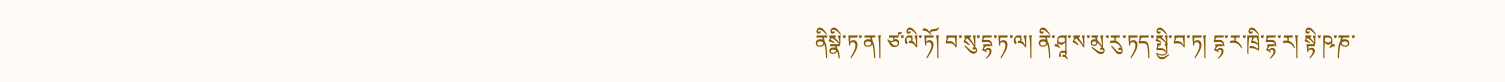ནིསྣི་ཏ་ན། ཙ་ལི་ཏོ། བ་སུ་དྷ་ཏ་ལ། ནི་ཤཱ་ས་མུ་རུ་ཏད་སྤྱི་བ་ཏ། དྷ་ར་ཁྲི་དྷ་ར། སྟི་ཥ་ཎ་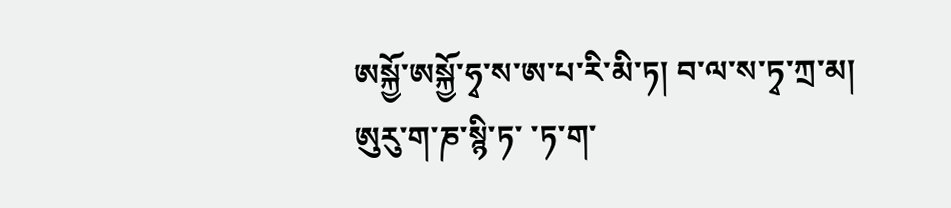ཨསྐྱོ་ཨསྐྱོ་ཧྭ་ས་ཨ་པ་རི་མི་ཏ། བ་ལ་ས་ཏྭ་ཀྲ་མ། ཨུརུ་ག་ཎ་སྙི་ཏ་ ་ཏ་ག་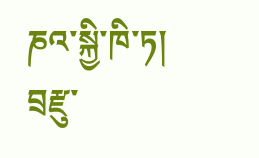ཎའ་སྐྱི་ཁི་ཏ། བྲརྫུ་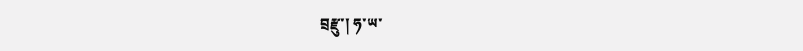བྲརྫུ་། ཧ་ཡ་